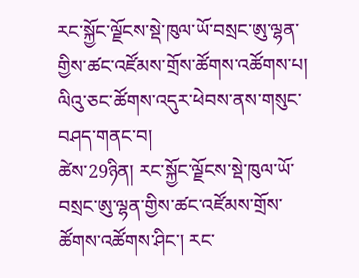རང་སྐྱོང་ལྗོངས་སྡེ་ཁུལ་ཡོ་བསྲང་ཨུ་ལྷན་གྱིས་ཚང་འཛོམས་གྲོས་ཚོགས་འཚོགས་པ།
ལིའུ་ཅང་ཚོགས་འདུར་ཕེབས་ནས་གསུང་བཤད་གནང་བ།
ཚེས་29ཉིན། རང་སྐྱོང་ལྗོངས་སྡེ་ཁུལ་ཡོ་བསྲང་ཨུ་ལྷན་གྱིས་ཚང་འཛོམས་གྲོས་ཚོགས་འཚོགས་ཤིང་། རང་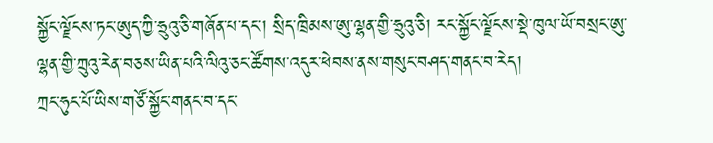སྐྱོང་ལྗོངས་ཏང་ཨུད་ཀྱི་ཧྲུའུ་ཅི་གཞོན་པ་དང་། སྲིད་ཁྲིམས་ཨུ་ལྷན་གྱི་ཧྲུའུ་ཅི། རང་སྐྱོང་ལྗོངས་སྡེ་ཁུལ་ཡོ་བསྲང་ཨུ་ལྷན་གྱི་ཀྲུའུ་རེན་བཅས་ཡིན་པའི་ལིའུ་ཅང་ཚོགས་འདུར་ཕེབས་ནས་གསུང་བཤད་གནང་བ་རེད།
ཀྲང་ཧུང་པོ་ཡིས་གཙོ་སྐྱོང་གནང་བ་དང་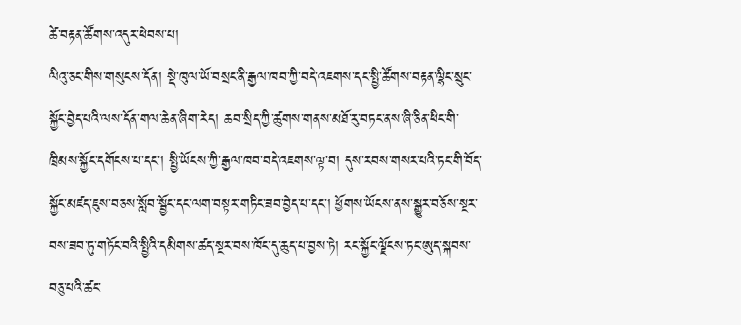ཚེ་བརྟན་ཚོགས་འདུར་ཕེབས་པ།
ལིའུ་ཅང་གིས་གསུངས་དོན། སྡེ་ཁུལ་ཡོ་བསྲང་ནི་རྒྱལ་ཁབ་ཀྱི་བདེ་འཇགས་དང་སྤྱི་ཚོགས་བརྟན་ལྷིང་སྲུང་སྐྱོང་བྱེད་པའི་ལས་དོན་གལ་ཆེན་ཞིག་རེད། ཆབ་སྲིད་ཀྱི་ཚུགས་གནས་མཐོ་རུ་བཏང་ནས་ཞི་ཅིན་ཕིང་གི་ཁྲིམས་སྐྱོང་དགོངས་པ་དང་། སྤྱི་ཡོངས་ཀྱི་རྒྱལ་ཁབ་བདེ་འཇགས་ལྟ་བ། དུས་རབས་གསར་པའི་ཏང་གི་བོད་སྐྱོང་མཛད་ཇུས་བཅས་སློབ་སྦྱོང་དང་ལག་བསྟར་གཏིང་ཟབ་བྱེད་པ་དང་། ཕྱོགས་ཡོངས་ནས་སྒྱུར་བཅོས་སྔར་བས་ཟབ་ཏུ་གཏོང་བའི་སྤྱིའི་དམིགས་ཚད་སྔར་བས་ཁོང་དུ་ཆུད་པ་བྱས་ཏེ། རང་སྐྱོང་ལྗོངས་ཏང་ཨུད་སྐབས་བཅུ་པའི་ཚང་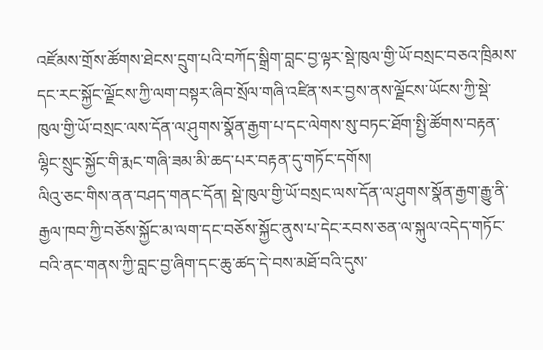འཛོམས་གྲོས་ཚོགས་ཐེངས་དྲུག་པའི་བཀོད་སྒྲིག་བླང་བྱ་ལྟར་སྡེ་ཁུལ་གྱི་ཡོ་བསྲང་བཅའ་ཁྲིམས་དང་རང་སྐྱོང་ལྗོངས་ཀྱི་ལག་བསྟར་ཞིབ་སྲོལ་གཞི་འཛིན་སར་བྱས་ནས་ལྗོངས་ཡོངས་ཀྱི་སྡེ་ཁུལ་གྱི་ཡོ་བསྲང་ལས་དོན་ལ་ཤུགས་སྣོན་རྒྱག་པ་དང་ལེགས་སུ་བཏང་ཐོག་སྤྱི་ཚོགས་བརྟན་ལྷིང་སྲུང་སྐྱོང་གི་རྨང་གཞི་ཟམ་མི་ཆད་པར་བརྟན་དུ་གཏོང་དགོས།
ལིའུ་ཅང་གིས་ནན་བཤད་གནང་དོན། སྡེ་ཁུལ་གྱི་ཡོ་བསྲང་ལས་དོན་ལ་ཤུགས་སྣོན་རྒྱག་རྒྱུ་ནི་རྒྱལ་ཁབ་ཀྱི་བཅོས་སྐྱོང་མ་ལག་དང་བཅོས་སྐྱོང་ནུས་པ་དེང་རབས་ཅན་ལ་སྐུལ་འདེད་གཏོང་བའི་ནང་གནས་ཀྱི་བླང་བྱ་ཞིག་དང་ཆུ་ཚད་དེ་བས་མཐོ་བའི་དུས་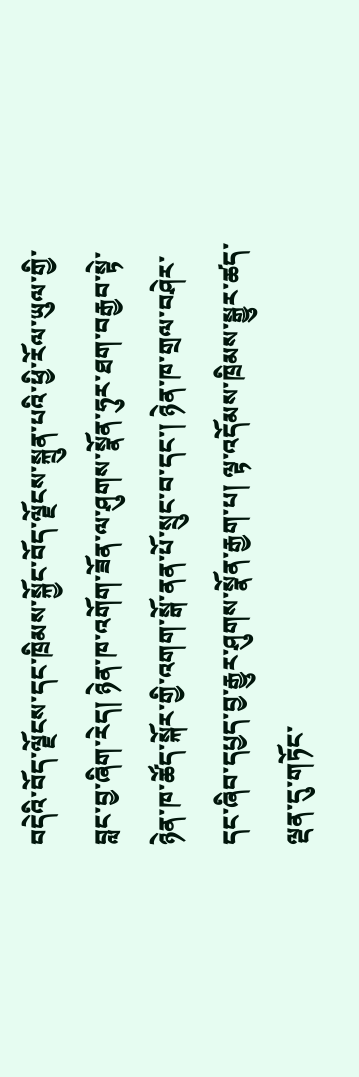བདེའི་བོད་ལྗོངས་དང་ཁྲིམས་སྐྱོང་བོད་ལྗོངས་སྐྲུན་པའི་ཕྱི་རོལ་ཡུལ་གྱི་བླང་བྱ་ཞིག་རེད། ཉེན་ཁ་འགོག་ཟོན་ལ་ཤུགས་སྣོན་ཧུར་ཐག་བརྒྱབ་སྟེ་ཉེན་ཁ་ཚོད་སྐོར་གྱི་འགག་སྒོ་ནན་པོ་སྲུང་བ་དང་། ཉེན་ཁ་གྲལ་བཤེར་དང་ཞིབ་དཔྱད་བྱ་རྒྱུར་ཤུགས་སྣོན་རྒྱག་པ། ལྟ་འདོམས་ཁྲིམས་སྒྱུར་ཚད་ལྡན་དུ་གཏོང་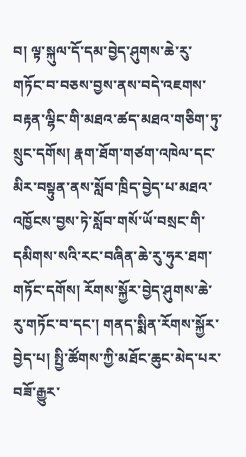བ། ལྟ་སྐུལ་དོ་དམ་བྱེད་ཤུགས་ཆེ་རུ་གཏོང་བ་བཅས་བྱས་ནས་བདེ་འཇགས་བརྟན་ལྷིང་གི་མཐའ་ཚད་མཐའ་གཅིག་ཏུ་སྲུང་དགོས། རྣག་ཐོག་གཙག་འཁེལ་དང་མིར་བསྟུན་ནས་སློབ་ཁྲིད་བྱེད་པ་མཐའ་འཁྱོངས་བྱས་ཏེ་སློབ་གསོ་ཡོ་བསྲང་གི་དམིགས་སའི་རང་བཞིན་ཆེ་རུ་ཧུར་ཐག་གཏོང་དགོས། རོགས་སྐྱོར་བྱེད་ཤུགས་ཆེ་རུ་གཏོང་བ་དང་། གནད་སྨིན་རོགས་སྐྱོར་བྱེད་པ། སྤྱི་ཚོགས་ཀྱི་མཐོང་ཆུང་མེད་པར་བཟོ་རྒྱུར་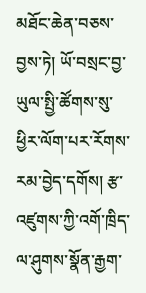མཐོང་ཆེན་བཅས་བྱས་ཏེ། ཡོ་བསྲང་བྱ་ཡུལ་སྤྱི་ཚོགས་སུ་ཕྱིར་ལོག་པར་རོགས་རམ་བྱེད་དགོས། རྩ་འཛུགས་ཀྱི་འགོ་ཁྲིད་ལ་ཤུགས་སྣོན་རྒྱག་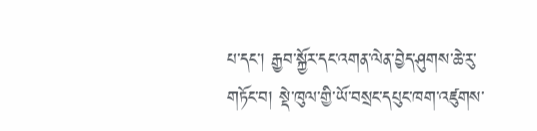པ་དང་། རྒྱབ་སྐྱོར་དང་འགན་ལེན་བྱེད་ཤུགས་ཆེ་རུ་གཏོང་བ། སྡེ་ཁུལ་གྱི་ཡོ་བསྲང་དཔུང་ཁག་འཛུགས་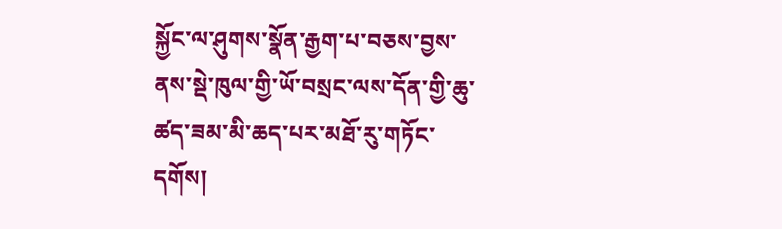སྐྱོང་ལ་ཤུགས་སྣོན་རྒྱག་པ་བཅས་བྱས་ནས་སྡེ་ཁུལ་གྱི་ཡོ་བསྲང་ལས་དོན་གྱི་ཆུ་ཚད་ཟམ་མི་ཆད་པར་མཐོ་རུ་གཏོང་དགོས།